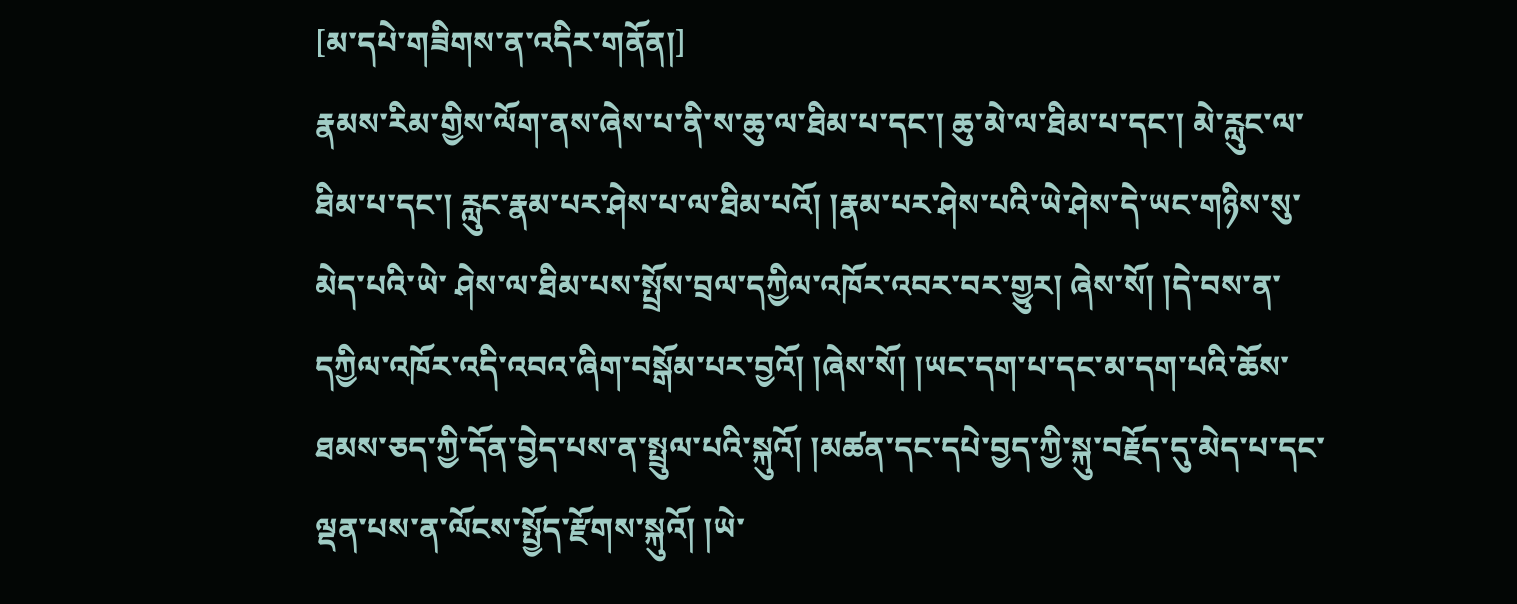[མ་དཔེ་གཟིགས་ན་འདིར་གནོན།]
རྣམས་རིམ་གྱིས་ལོག་ནས་ཞེས་པ་ནི་ས་ཆུ་ལ་ཐིམ་པ་དང་། ཆུ་མེ་ལ་ཐིམ་པ་དང་། མེ་རླུང་ལ་ཐིམ་པ་དང་། རླུང་རྣམ་པར་ཤེས་པ་ལ་ཐིམ་པའོ། །རྣམ་པར་ཤེས་པའི་ཡེ་ཤེས་དེ་ཡང་གཉིས་སུ་མེད་པའི་ཡེ་ ཤེས་ལ་ཐིམ་པས་སྤྲོས་བྲལ་དཀྱིལ་འཁོར་འབར་བར་གྱུར། ཞེས་སོ། །དེ་བས་ན་དཀྱིལ་འཁོར་འདི་འབའ་ཞིག་བསྒོམ་པར་བྱའོ། །ཞེས་སོ། །ཡང་དག་པ་དང་མ་དག་པའི་ཆོས་ཐམས་ཅད་ཀྱི་དོན་བྱེད་པས་ན་སྤྲུལ་པའི་སྐུའོ། །མཚན་དང་དཔེ་བྱད་ཀྱི་སྐུ་བརྗོད་དུ་མེད་པ་དང་ལྡན་པས་ན་ལོངས་སྤྱོད་རྫོགས་སྐུའོ། །ཡེ་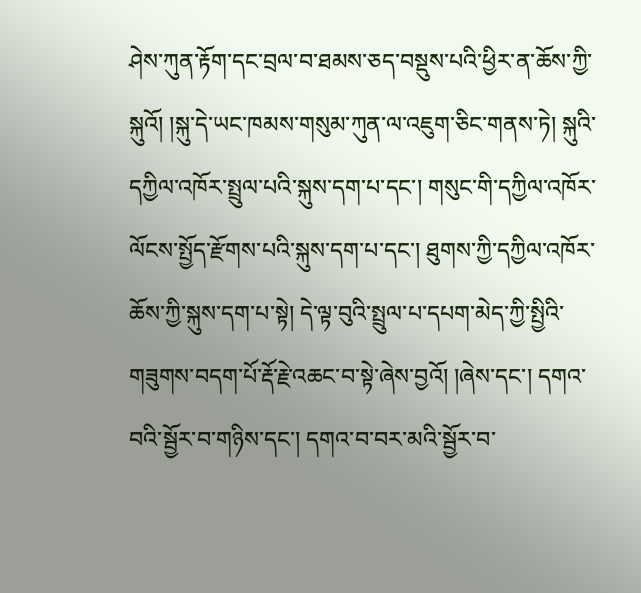ཤེས་ཀུན་རྟོག་དང་བྲལ་བ་ཐམས་ཅད་བསྡུས་པའི་ཕྱིར་ན་ཆོས་ཀྱི་སྐུའོ། །སྐུ་དེ་ཡང་ཁམས་གསུམ་ཀུན་ལ་འཇུག་ཅིང་གནས་ཏེ། སྐུའི་དཀྱིལ་འཁོར་སྤྲུལ་པའི་སྐུས་དག་པ་དང་། གསུང་གི་དཀྱིལ་འཁོར་ལོངས་སྤྱོད་རྫོགས་པའི་སྐུས་དག་པ་དང་། ཐུགས་ཀྱི་དཀྱིལ་འཁོར་ཆོས་ཀྱི་སྐུས་དག་པ་སྟེ། དེ་ལྟ་བུའི་སྤྲུལ་པ་དཔག་མེད་ཀྱི་སྤྱིའི་གཟུགས་བདག་པོ་རྡོ་རྗེ་འཆང་བ་སྟེ་ཞེས་བྱའོ། །ཞེས་དང་། དགའ་བའི་སྦྱོར་བ་གཉིས་དང་། དགའ་བ་བར་མའི་སྦྱོར་བ་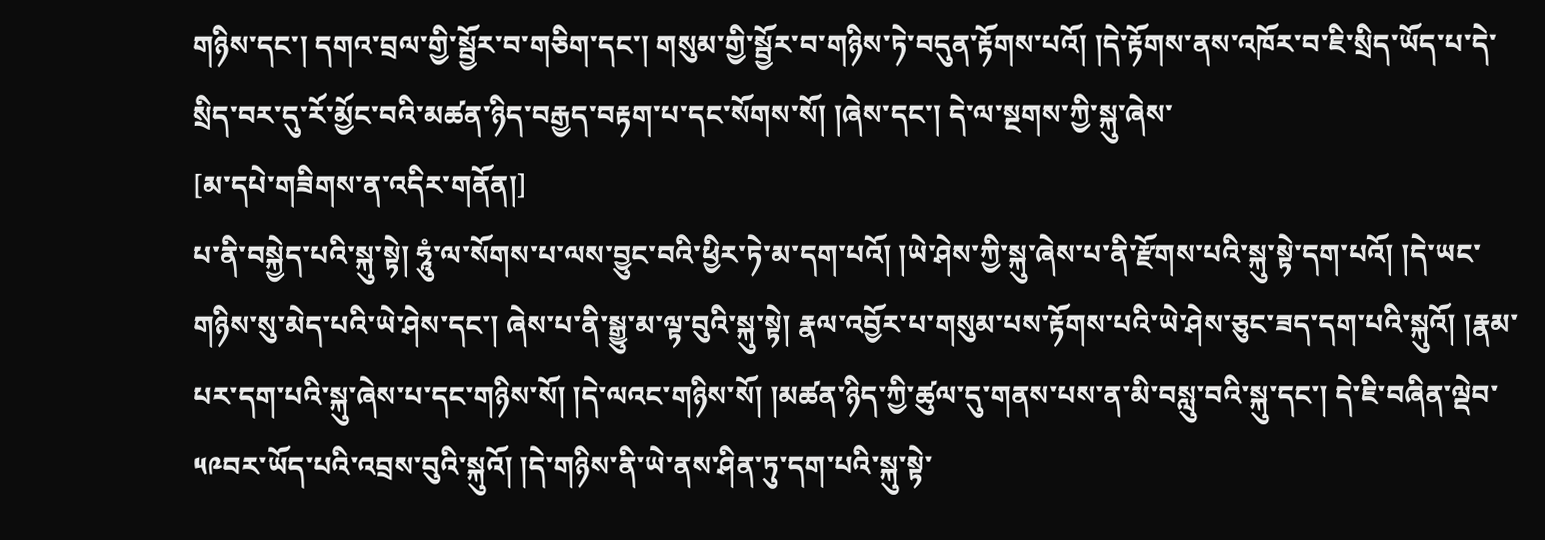གཉིས་དང་། དགའ་བྲལ་གྱི་སྦྱོར་བ་གཅིག་དང་། གསུམ་གྱི་སྦྱོར་བ་གཉིས་ཏེ་བདུན་རྟོགས་པའོ། །དེ་རྟོགས་ནས་འཁོར་བ་ཇི་སྲིད་ཡོད་པ་དེ་སྲིད་བར་དུ་རོ་མྱོང་བའི་མཚན་ཉིད་བརྒྱད་བརྟག་པ་དང་སོགས་སོ། །ཞེས་དང་། དེ་ལ་སྔགས་ཀྱི་སྐུ་ཞེས་
[མ་དཔེ་གཟིགས་ན་འདིར་གནོན།]
པ་ནི་བསྐྱེད་པའི་སྐུ་སྟེ། ཧཱུཾ་ལ་སོགས་པ་ལས་བྱུང་བའི་ཕྱིར་ཏེ་མ་དག་པའོ། །ཡེ་ཤེས་ཀྱི་སྐུ་ཞེས་པ་ནི་རྫོགས་པའི་སྐུ་སྟེ་དག་པའོ། །དེ་ཡང་གཉིས་སུ་མེད་པའི་ཡེ་ཤེས་དང་། ཞེས་པ་ནི་སྒྱུ་མ་ལྟ་བུའི་སྐུ་སྟེ། རྣལ་འབྱོར་པ་གསུམ་པས་རྟོགས་པའི་ཡེ་ཤེས་ཅུང་ཟད་དག་པའི་སྐུའོ། །རྣམ་པར་དག་པའི་སྐུ་ཞེས་པ་དང་གཉིས་སོ། །དེ་ལའང་གཉིས་སོ། །མཚན་ཉིད་ཀྱི་ཚུལ་དུ་གནས་པས་ན་མི་བསླུ་བའི་སྐུ་དང་། དེ་ཇི་བཞིན་ལྡེབ་༥༩བར་ཡོད་པའི་འབྲས་བུའི་སྐུའོ། །དེ་གཉིས་ནི་ཡེ་ནས་ཤིན་ཏུ་དག་པའི་སྐུ་སྟེ་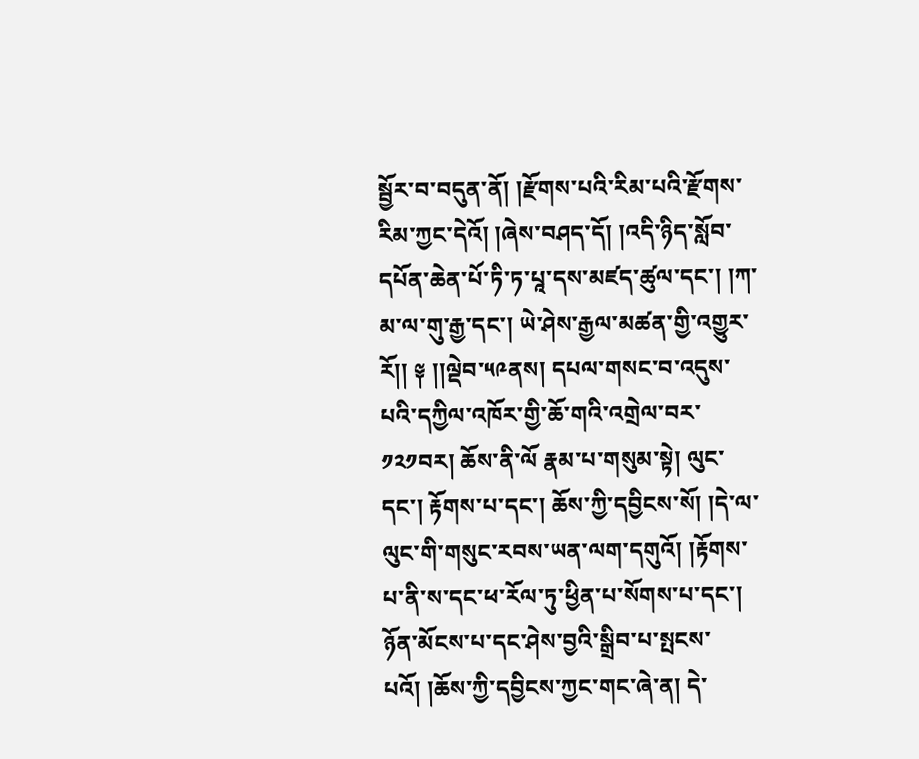སྦྱོར་བ་བདུན་ནོ། །རྫོགས་པའི་རིམ་པའི་རྫོགས་རིམ་ཀྱང་དེའོ། །ཞེས་བཤད་དོ། །འདི་ཉིད་སློབ་ དཔོན་ཆེན་པོ་ཏི་ཏ་པཱ་དས་མཛད་ཚུལ་དང་། །ཀ་མ་ལ་གུ་རྒྱ་དང་། ཡེ་ཤེས་རྒྱལ་མཚན་གྱི་འགྱུར་རོ།། ༈ །།ལྡེབ་༥༩ནས། དཔལ་གསང་བ་འདུས་པའི་དཀྱིལ་འཁོར་གྱི་ཆོ་གའི་འགྲེལ་བར་༡༢༡བར། ཆོས་ནི་ལོ རྣམ་པ་གསུམ་སྟེ། ལུང་དང་། རྟོགས་པ་དང་། ཆོས་ཀྱི་དབྱིངས་སོ། །དེ་ལ་ལུང་གི་གསུང་རབས་ཡན་ལག་དགུའོ། །རྟོགས་པ་ནི་ས་དང་ཕ་རོལ་ཏུ་ཕྱིན་པ་སོགས་པ་དང་། ཉོན་མོངས་པ་དང་ཤེས་བྱའི་སྒྲིབ་པ་སྤངས་པའོ། །ཆོས་ཀྱི་དབྱིངས་ཀྱང་གང་ཞེ་ན། དེ་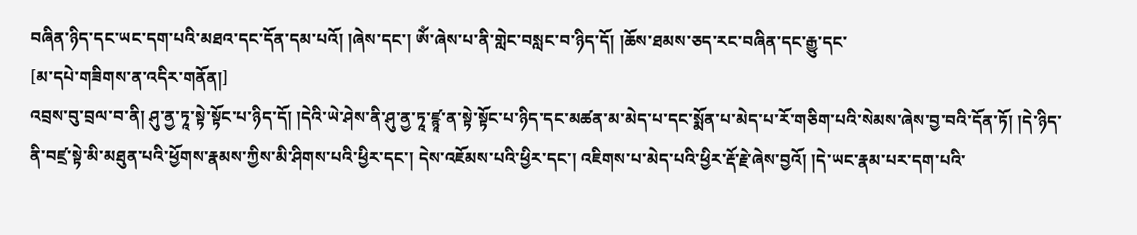བཞིན་ཉིད་དང་ཡང་དག་པའི་མཐའ་དང་དོན་དམ་པའོ། །ཞེས་དང་། ཨོཾ་ཞེས་པ་ནི་གླེང་བསླང་བ་ཉིད་དོ། །ཆོས་ཐམས་ཅད་རང་བཞིན་དང་རྒྱུ་དང་
[མ་དཔེ་གཟིགས་ན་འདིར་གནོན།]
འབྲས་བུ་བྲལ་བ་ནི། ཤུ་ནྱ་ཏཱ་སྟེ་སྟོང་པ་ཉིད་དོ། །དེའི་ཡེ་ཤེས་ནི་ཤུ་ནྱ་ཏཱ་ཛྙཱ་ན་སྟེ་སྟོང་པ་ཉིད་དང་མཚན་མ་མེད་པ་དང་སྨོན་པ་མེད་པ་རོ་གཅིག་པའི་སེམས་ཞེས་བྱ་བའི་དོན་ཏོ། །དེ་ཉིད་ནི་བཛྲ་སྟེ་མི་མཐུན་པའི་ཕྱོགས་རྣམས་ཀྱིས་མི་ཤིགས་པའི་ཕྱིར་དང་། དེས་འཇོམས་པའི་ཕྱིར་དང་། འཇིགས་པ་མེད་པའི་ཕྱིར་རྡོ་རྗེ་ཞེས་བྱའོ། །དེ་ཡང་རྣམ་པར་དག་པའི་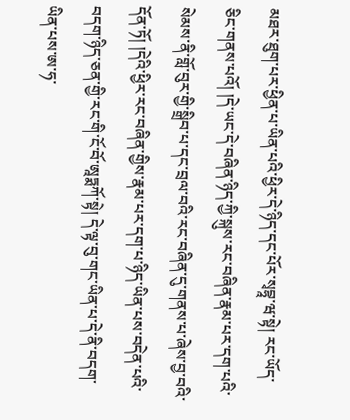མཐར་ཐུག་པར་ཕྱིན་པ་ཡིན་པའི་ཕྱིར་དེ་ཉིད་དང་པོར་སྭབྷཱ་ཝ་སྟེ། རང་ཡོད་ཅིང་གནས་པའོ། །དེ་ཡང་དེ་བཞིན་ཉིད་ཀྱི་སྐུས་རང་བཞིན་རྣམ་པར་དག་པའི་སེམས་ནི་གློ་བུར་གྱི་སྒྲིབ་པ་དང་བྲལ་བའི་རང་བཞིན་དུ་གནས་པ་ཞེས་བྱ་བའི་དོན་ཏོ། །དེའི་ཕྱིར་རང་བཞིན་གྱིས་རྣམ་པར་དག་པ་ཉིད་ཡིན་པས་བདེན་པའི་བདག་ཉིད་ཅན་གྱི་རང་གི་ངོ་བོ་ཨཱཏྨཀོ་སྟེ། དེ་ལྟ་བུ་གང་ཡིན་པ་དེ་ནི་བདག་ཡིན་པས་ཨ་ཧ་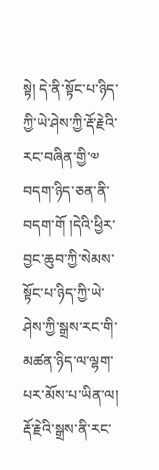སྟེ། དེ་ནི་སྟོང་པ་ཉིད་ཀྱི་ཡེ་ཤེས་ཀྱི་རྡོ་རྗེའི་རང་བཞིན་གྱི་༧ བདག་ཉིད་ཅན་ནི་བདག་གོ །དེའི་ཕྱིར་བྱང་ཆུབ་ཀྱི་སེམས་སྟོང་པ་ཉིད་ཀྱི་ཡེ་ཤེས་ཀྱི་སྒྲས་རང་གི་མཚན་ཉིད་ལ་ལྷག་པར་མོས་པ་ཡིན་ལ། རྡོ་རྗེའི་སྒྲས་ནི་རང་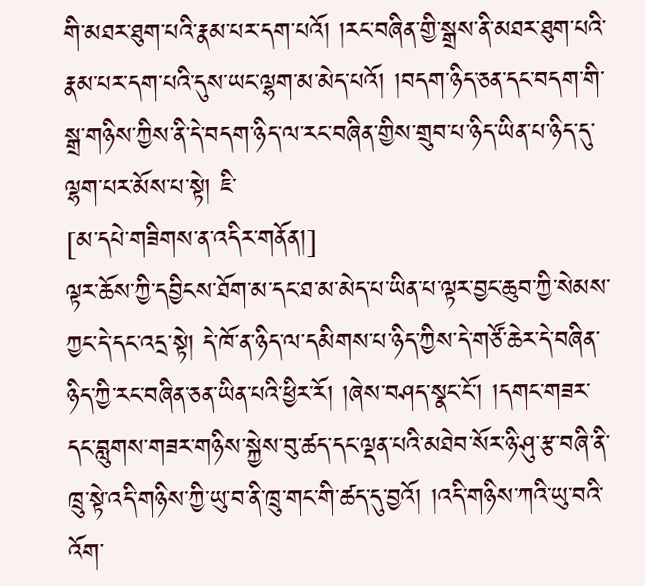གི་མཐར་ཐུག་པའི་རྣམ་པར་དག་པའོ། །རང་བཞིན་གྱི་སྒྲས་ནི་མཐར་ཐུག་པའི་རྣམ་པར་དག་པའི་དུས་ཡང་ལྷག་མ་མེད་པའོ། །བདག་ཉིད་ཅན་དང་བདག་གི་སྒྲ་གཉིས་ཀྱིས་ནི་དེ་བདག་ཉིད་ལ་རང་བཞིན་གྱིས་གྲུབ་པ་ཉིད་ཡིན་པ་ཉིད་དུ་ལྷག་པར་མོས་པ་སྟེ། ཇི་
[མ་དཔེ་གཟིགས་ན་འདིར་གནོན།]
ལྟར་ཆོས་ཀྱི་དབྱིངས་ཐོག་མ་དང་ཐ་མ་མེད་པ་ཡིན་པ་ལྟར་བྱང་ཆུབ་ཀྱི་སེམས་ཀྱང་དེ་དང་འདྲ་སྟེ། དེ་ཁོ་ན་ཉིད་ལ་དམིགས་པ་ཉིད་ཀྱིས་དེ་གཙོ་ཆེར་དེ་བཞིན་ཉིད་ཀྱི་རང་བཞིན་ཅན་ཡིན་པའི་ཕྱིར་རོ། །ཞེས་བཤད་སྣང་ངོ་། །དགང་གཟར་དང་བླུགས་གཟར་གཉིས་སྐྱེས་བུ་ཚད་དང་ལྡན་པའི་མཐེབ་སོར་ཉི་ཤུ་རྩ་བཞི་ནི་ཁྲུ་སྟེ་འདི་གཉིས་ཀྱི་ཡུ་བ་ནི་ཁྲུ་གང་གི་ཚད་དུ་བྱའོ། །འདི་གཉིས་ཀའི་ཡུ་བའི་འོག་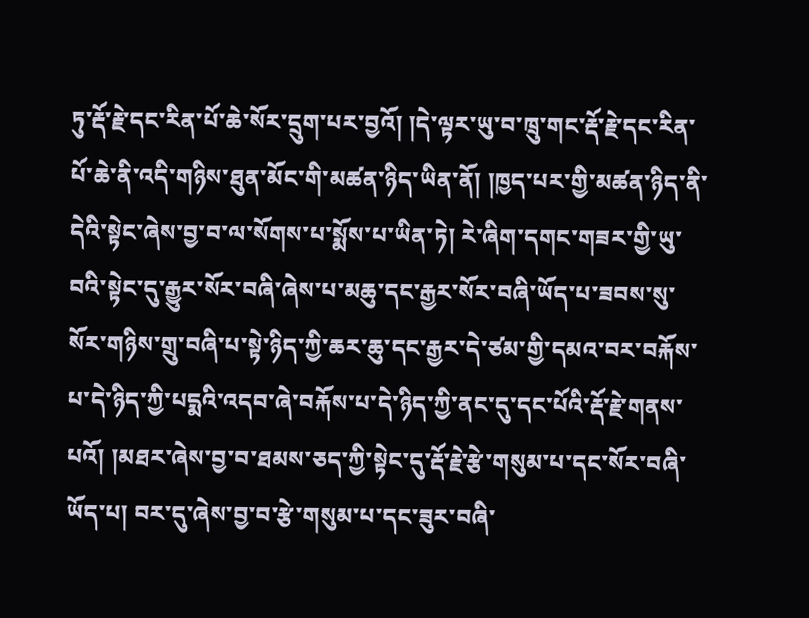ཏུ་རྡོ་རྗེ་དང་རིན་པོ་ཆེ་སོར་དྲུག་པར་བྱའོ། །དེ་ལྟར་ཡུ་བ་ཁྲུ་གང་རྡོ་རྗེ་དང་རིན་པོ་ཆེ་ནི་འདི་གཉིས་ཐུན་མོང་གི་མཚན་ཉིད་ཡིན་ནོ། །ཁྱད་པར་གྱི་མཚན་ཉིད་ནི་དེའི་སྟེང་ཞེས་བྱ་བ་ལ་སོགས་པ་སྨོས་པ་ཡིན་ཏེ། རེ་ཞིག་དགང་གཟར་གྱི་ཡུ་བའི་སྟེང་དུ་རྒྱུར་སོར་བཞི་ཞེས་པ་མཆུ་དང་རྒྱར་སོར་བཞི་ཡོད་པ་ཟབས་སུ་སོར་གཉིས་གྲུ་བཞི་པ་སྟེ་ཉིད་ཀྱི་ཆར་ཆུ་དང་རྒྱར་དེ་ཙམ་གྱི་དམའ་བར་བརྐོས་པ་དེ་ཉིད་ཀྱི་པདྨའི་འདབ་ཞེ་བརྐོས་པ་དེ་ཉིད་ཀྱི་ནང་དུ་དང་པོའི་རྡོ་རྗེ་གནས་པའོ། །མཐར་ཞེས་བྱ་བ་ཐམས་ཅད་ཀྱི་སྟེང་དུ་རྡོ་རྗེ་རྩེ་གསུམ་པ་དང་སོར་བཞི་ཡོད་པ། བར་དུ་ཞེས་བྱ་བ་རྩེ་གསུམ་པ་དང་ཟུར་བཞི་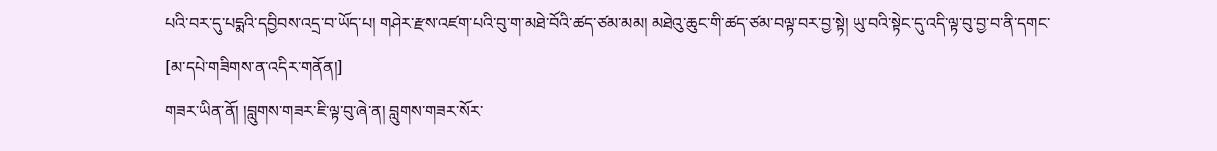པའི་བར་དུ་པདྨའི་དབྱིབས་འདྲ་བ་ཡོད་པ། གཤེར་རྫས་འཛག་པའི་བུ་ག་མཐེ་བོའི་ཚད་ཙམ་མམ། མཐེའུ་ཆུང་གི་ཚད་ཙམ་བལྟ་བར་བྱ་སྟེ། ཡུ་བའི་སྟེང་དུ་འདི་ལྟ་བུ་བྱ་བ་ནི་དགང་
[མ་དཔེ་གཟིགས་ན་འདིར་གནོན།]
གཟར་ཡིན་ནོ། །བླུགས་གཟར་ཇི་ལྟ་བུ་ཞེ་ན། བླུགས་གཟར་སོར་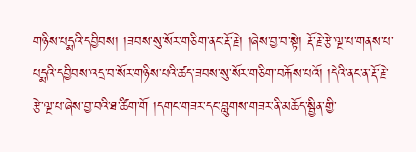གཉིས་པདྨའི་དབྱིབས། །ཟབས་སུ་སོར་གཅིག་ནང་རྡོ་རྗེ། །ཞེས་བྱ་བ་སྟེ། རྡོ་རྗེ་རྩེ་ལྔ་པ་གནས་པ་པདྨའི་དབྱིབས་འདྲ་བ་སོར་གཉིས་པའི་ཚད་ཟབས་སུ་སོར་གཅིག་བརྐོས་པའོ། །དེའི་ནང་ན་རྡོ་རྗེ་རྩེ་ལྔ་པ་ཞེས་བྱ་བའི་ཐ་ཚིག་གོ །དགང་གཟར་དང་བླུགས་གཟར་ནི་མཆོད་སྦྱིན་གྱི་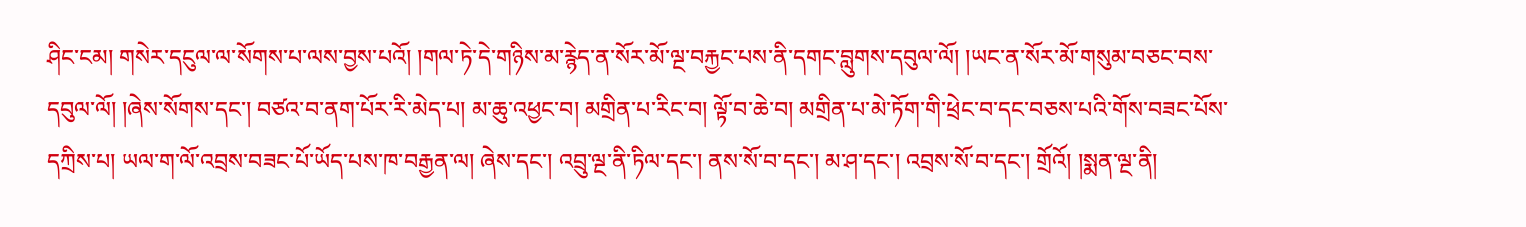ཤིང་ངམ། གསེར་དངུལ་ལ་སོགས་པ་ལས་བྱས་པའོ། །གལ་ཏེ་དེ་གཉིས་མ་རྙེད་ན་སོར་མོ་ལྔ་བརྐྱང་པས་ནི་དགང་བླུགས་དབུལ་ལོ། །ཡང་ན་སོར་མོ་གསུམ་བཅང་བས་དབུལ་ལོ། །ཞེས་སོགས་དང་། བཙའ་བ་ནག་པོར་རི་མེད་པ། མ་ཆུ་འཕྱང་བ། མགྲིན་པ་རིང་བ། ལྟོ་བ་ཆེ་བ། མགྲིན་པ་མེ་ཏོག་གི་ཕྲེང་བ་དང་བཅས་པའི་གོས་བཟང་པོས་དཀྲིས་པ། ཡལ་ག་ལོ་འབྲས་བཟང་པོ་ཡོད་པས་ཁ་བརྒྱན་ལ། ཞེས་དང་། འབྲུ་ལྔ་ནི་ཏིལ་དང་། ནས་སོ་བ་དང་། མ་ཤ་དང་། འབྲས་སོ་བ་དང་། གྲོའོ། །སྨན་ལྔ་ནི།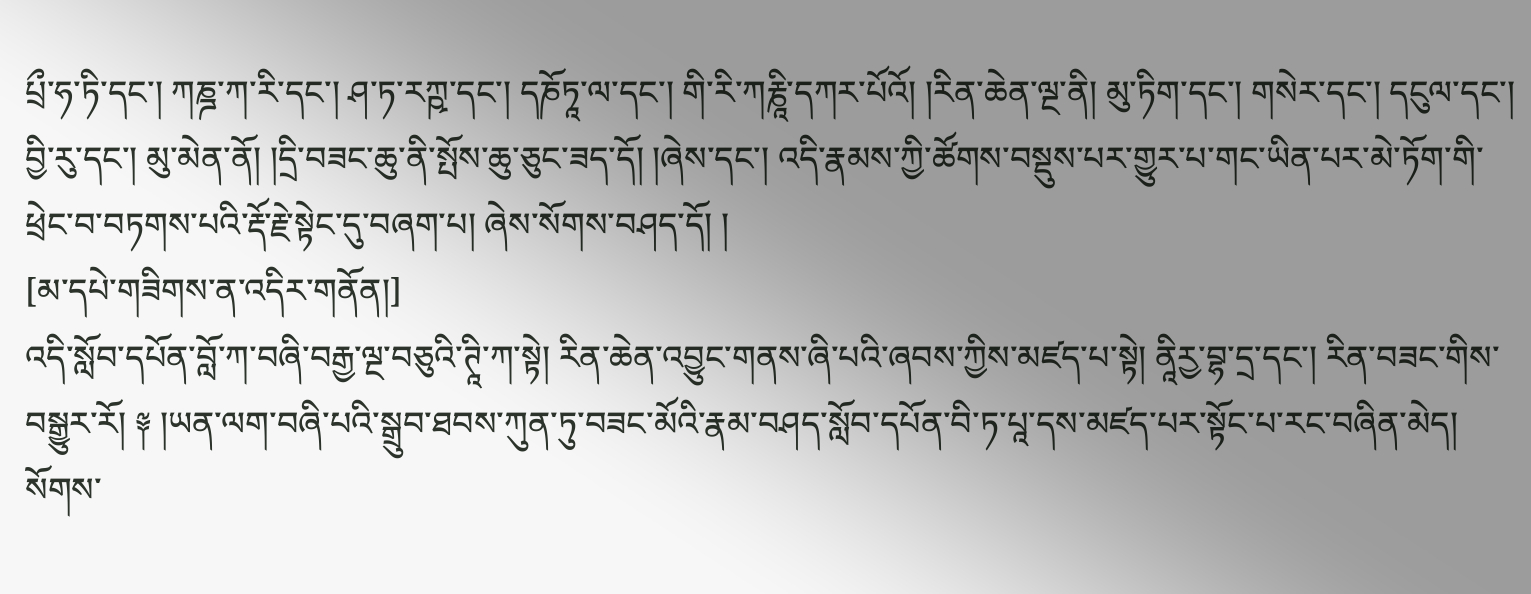པྲྀ་ཧ་ཏི་དང་། ཀཎྜ་ཀ་རི་དང་། ཤ་ཏ་རཀྵ་དང་། དཎོཏཱ་ལ་དང་། གི་རི་ཀརྞཱི་དཀར་པོའོ། །རིན་ཆེན་ལྔ་ནི། མུ་ཏིག་དང་། གསེར་དང་། དངུལ་དང་། བྱི་རུ་དང་། མུ་མེན་ནོ། །དྲི་བཟང་ཆུ་ནི་སྤོས་ཆུ་ཅུང་ཟད་དོ། །ཞེས་དང་། འདི་རྣམས་ཀྱི་ཚོགས་བསྡུས་པར་གྱུར་པ་གང་ཡིན་པར་མེ་ཏོག་གི་ཕྲེང་བ་བཏགས་པའི་རྡོ་རྗེ་སྟེང་དུ་བཞག་པ། ཞེས་སོགས་བཤད་དོ། །
[མ་དཔེ་གཟིགས་ན་འདིར་གནོན།]
འདི་སློབ་དཔོན་བློ་ཀ་བཞི་བརྒྱ་ལྔ་བཅུའི་ཊཱི་ཀ་སྟེ། རིན་ཆེན་འབྱུང་གནས་ཞི་པའི་ཞབས་ཀྱིས་མཛད་པ་སྟེ། ནཱིརྱ་བྷ་དྲ་དང་། རིན་བཟང་གིས་བསྒྱུར་རོ། ༈ །ཡན་ལག་བཞི་པའི་སྒྲུབ་ཐབས་ཀུན་ཏུ་བཟང་མོའི་རྣམ་བཤད་སློབ་དཔོན་བི་ཏ་པཱ་དས་མཛད་པར་སྟོང་པ་རང་བཞིན་མེད། སོགས་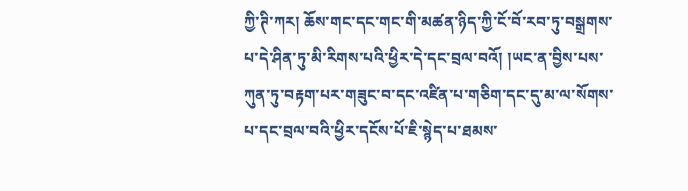ཀྱི་ཊི་ཀར། ཆོས་གང་དང་གང་གི་མཚན་ཉིད་ཀྱི་ངོ་བོ་རབ་ཏུ་བསྒྲགས་པ་དེ་ཤིན་ཏུ་མི་རིགས་པའི་ཕྱིར་དེ་དང་བྲལ་བའོ། །ཡང་ན་བྱིས་པས་ཀུན་ཏུ་བརྟག་པར་གཟུང་བ་དང་འཛིན་པ་གཅིག་དང་དུ་མ་ལ་སོགས་པ་དང་བྲལ་བའི་ཕྱིར་དངོས་པོ་ཇི་སྙེད་པ་ཐམས་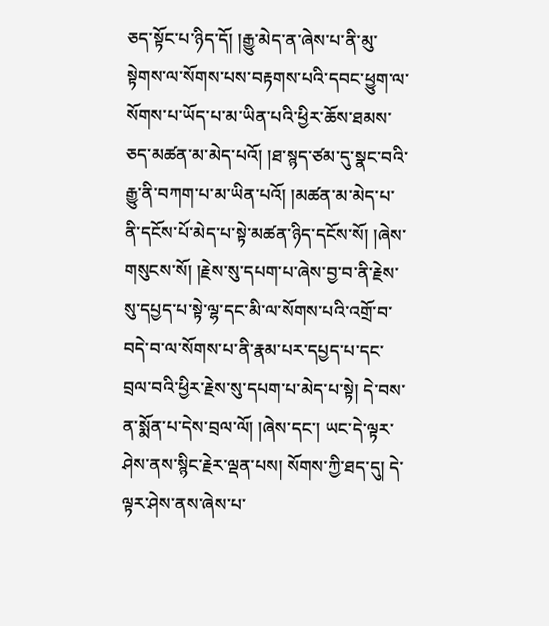ཅད་སྟོང་པ་ཉིད་དོ། །རྒྱུ་མེད་ན་ཞེས་པ་ནི་མུ་སྟེགས་ལ་སོགས་པས་བརྟགས་པའི་དབང་ཕྱུག་ལ་སོགས་པ་ཡོད་པ་མ་ཡིན་པའི་ཕྱིར་ཆོས་ཐམས་ཅད་མཚན་མ་མེད་པའོ། །ཐ་སྙད་ཙམ་དུ་སྣང་བའི་རྒྱུ་ནི་བཀག་པ་མ་ཡིན་པའོ། །མཚན་མ་མེད་པ་ནི་དངོས་པོ་མེད་པ་སྟེ་མཚན་ཉིད་དངོས་སོ། །ཞེས་གསུངས་སོ། །རྗེས་སུ་དཔག་པ་ཞེས་བྱ་བ་ནི་རྗེས་སུ་དཔྱད་པ་སྟེ་ལྷ་དང་མི་ལ་སོགས་པའི་འགྲོ་བ་བདེ་བ་ལ་སོགས་པ་ནི་རྣམ་པར་དཔྱད་པ་དང་བྲལ་བའི་ཕྱིར་རྗེས་སུ་དཔག་པ་མེད་པ་སྟེ། དེ་བས་ན་སྨོན་པ་དེས་བྲལ་ལོ། །ཞེས་དང་། ཡང་དེ་ལྟར་ཤེས་ནས་སྙིང་རྗེར་ལྡན་པས། སོགས་ཀྱི་ཐད་དུ། དེ་ལྟར་ཤེས་ནས་ཞེས་པ་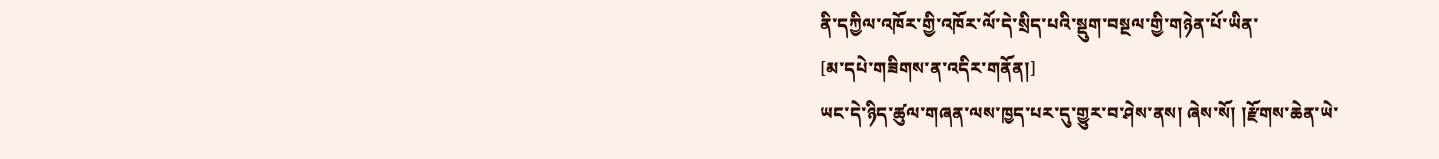ནི་དཀྱིལ་འཁོར་གྱི་འཁོར་ལོ་དེ་སྲིད་པའི་སྡུག་བསྔལ་གྱི་གཉེན་པོ་ཡིན་
[མ་དཔེ་གཟིགས་ན་འདིར་གནོན།]
ཡང་དེ་ཉིད་ཚུལ་གཞན་ལས་ཁྱད་པར་དུ་གྱུར་བ་ཤེས་ནས། ཞེས་སོ། །རྫོགས་ཆེན་ཡེ་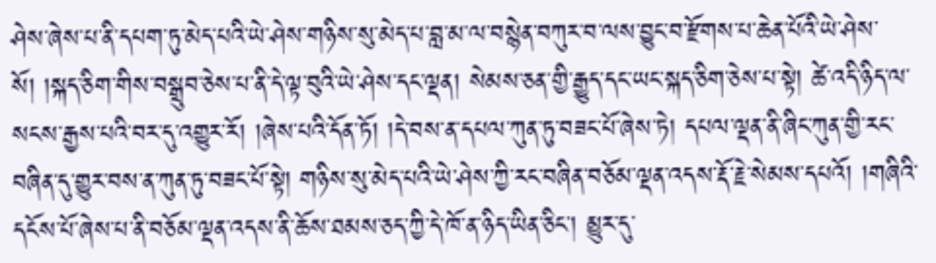ཤེས་ཞེས་པ་ནི་དཔག་ཏུ་མེད་པའི་ཡེ་ཤེས་གཉིས་སུ་མེད་པ་བླ་མ་ལ་བསྙེན་བཀུར་བ་ལས་བྱུང་བ་རྫོགས་པ་ཆེན་པོའི་ཡེ་ཤེས་སོ། །སྐད་ཅིག་གིས་བསྒྲུབ་ཅེས་པ་ནི་དེ་ལྟ་བུའི་ཡེ་ཤེས་དང་ལྡན། སེམས་ཅན་གྱི་རྒྱུད་དང་ཡང་སྐད་ཅིག་ཅེས་པ་སྟེ། ཚེ་འདི་ཉིད་ལ་སངས་རྒྱས་པའི་བར་དུ་འགྱུར་རོ། །ཞེས་པའི་དོན་ཏོ། །དེ་བས་ན་དཔལ་ཀུན་ཏུ་བཟང་པོ་ཞེས་ཏེ། དཔལ་ལྡན་ནི་ཞིང་ཀུན་གྱི་རང་བཞིན་དུ་གྱུར་བས་ན་ཀུན་ཏུ་བཟང་པོ་སྟེ། གཉིས་སུ་མེད་པའི་ཡེ་ཤེས་ཀྱི་རང་བཞིན་བཅོམ་ལྡན་འདས་རྡོ་རྗེ་སེམས་དཔའོ། །གཞིའི་དངོས་པོ་ཞེས་པ་ནི་བཅོམ་ལྡན་འདས་ནི་ཆོས་ཐམས་ཅད་ཀྱི་དེ་ཁོ་ན་ཉིད་ཡིན་ཅིང་། མྱུར་དུ་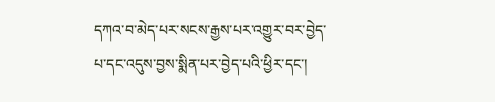དཀའ་བ་མེད་པར་སངས་རྒྱས་པར་འགྱུར་བར་བྱེད་པ་དང་འདུས་བྱས་སྨིན་པར་བྱེད་པའི་ཕྱིར་དང་།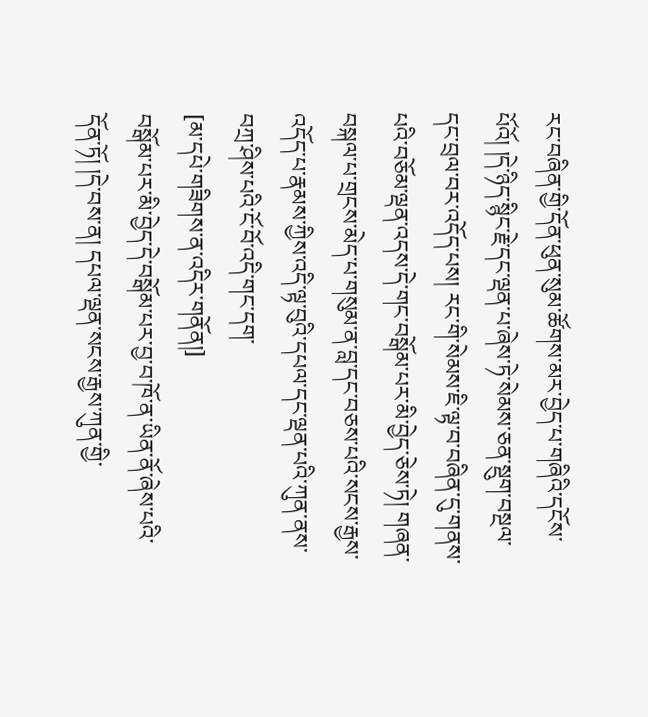རང་བཞིན་གྱི་དོན་ཕུན་སུམ་ཚོགས་མར་བྱེད་པ་གཞིའི་དངོས་པོའོ། །དེ་ཉིད་སྙིང་རྗེ་དང་ལྡན་པ་ཞེས་ཏེ་སེམས་ཅན་སྡུག་བསྔལ་དང་བྲལ་བར་འདོད་པས། རང་གི་སེམས་ཇི་ལྟ་བ་བཞིན་དུ་གནས་པའི་བཅོམ་ལྡན་འདས་དེ་གང་བསྒོམ་པར་མི་བྱེད་ཅེས་ཏེ། གཞན་བསྐལ་པ་གྲངས་མེད་པ་གསུམ་ན་བླ་དང་བཅས་པའི་སངས་རྒྱས་འདོད་པ་རྣམས་ཀྱིས་འདི་ལྟ་བུའི་དཔལ་དང་ལྡན་པའི་ཀུན་ནས་བཀྲ་ཤིས་པའི་ངོ་བོ་འདི་གང་དག་
[མ་དཔེ་གཟིགས་ན་འདིར་གནོན།]
བསྒོམ་པར་མི་བྱེད་དེ་བསྒོམ་པར་བྱ་བ་ཁོ་ན་ཡིན་ནོ་ཞེས་པའི་དོན་ཏོ། །དེ་བས་ན། དཔལ་ལྡན་སངས་རྒྱས་ཀུན་གྱི་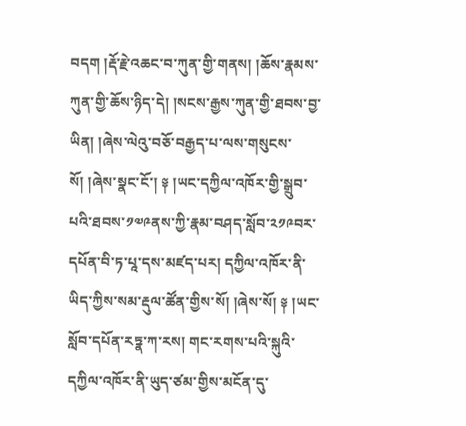བདག །རྡོ་རྗེ་འཆང་བ་ཀུན་གྱི་གནས། །ཆོས་རྣམས་ཀུན་གྱི་ཆོས་ཉིད་དེ། །སངས་རྒྱས་ཀུན་གྱི་ཐབས་བྱ་ཡིན། །ཞེས་ལེའུ་བཅོ་བརྒྱད་པ་ལས་གསུངས་སོ། །ཞེས་སྣང་ངོ་། ༈ །ཡང་དཀྱིལ་འཁོར་གྱི་སྒྲུབ་པའི་ཐབས་༡༧༩ནས་ཀྱི་རྣམ་བཤད་སློབ་༢༡༩བར་དཔོན་བི་ཏ་པཱ་དས་མཛད་པར། དཀྱིལ་འཁོར་ནི་ཡིད་ཀྱིས་སམ་རྡུལ་ཚོན་གྱིས་སོ། །ཞེས་སོ། ༈ །ཡང་སློབ་དཔོན་རཏྣ་ཀ་རས། གང་རགས་པའི་སྐུའི་དཀྱིལ་འཁོར་ནི་ཡུད་ཙམ་གྱིས་མངོན་དུ་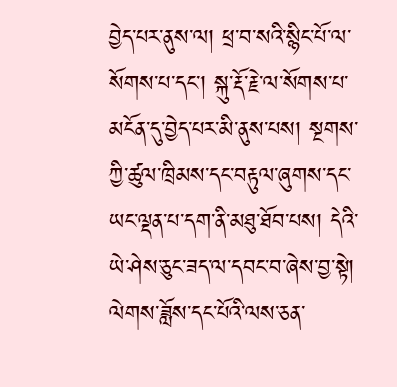བྱེད་པར་ནུས་ལ། ཕྲ་བ་སའི་སྙིང་པོ་ལ་སོགས་པ་དང་། སྐུ་རྡོ་རྗེ་ལ་སོགས་པ་མངོན་དུ་བྱེད་པར་མི་ནུས་པས། སྔགས་ཀྱི་ཚུལ་ཁྲིམས་དང་བརྟུལ་ཞུགས་དང་ཡང་ལྡན་པ་དག་ནི་མཐུ་ཐོབ་པས། དེའི་ཡེ་ཤེས་ཅུང་ཟད་ལ་དབང་བ་ཞེས་བྱ་སྟེ། ལེགས་ཟློས་དང་པོའི་ལས་ཅན་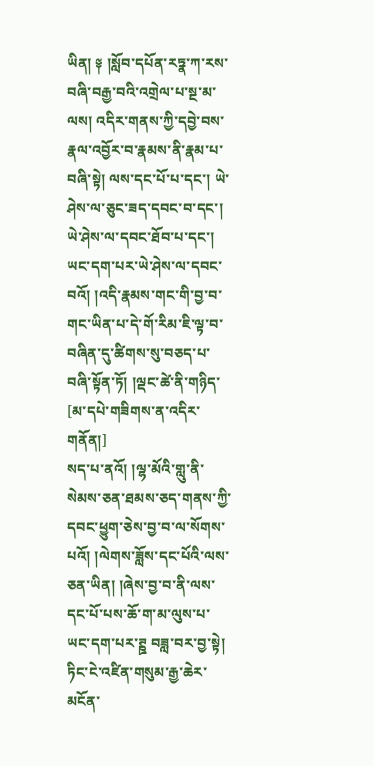ཡིན། ༈ །སློབ་དཔོན་རཏྣ་ཀ་རས་བཞི་བརྒྱ་བའི་འགྲེལ་པ་སྔ་མ་ལས། འདིར་གནས་ཀྱི་དབྱེ་བས་རྣལ་འབྱོར་བ་རྣམས་ནི་རྣམ་པ་བཞི་སྟེ། ལས་དང་པོ་པ་དང་། ཡེ་ཤེས་ལ་ཅུང་ཟད་དབང་བ་དང་། ཡེ་ཤེས་ལ་དབང་ཐོབ་པ་དང་། ཡང་དག་པར་ཡེ་ཤེས་ལ་དབང་བའོ། །འདི་རྣམས་གང་གི་བྱ་བ་གང་ཡིན་པ་དེ་གོ་རིམ་ཇི་ལྟ་བ་བཞིན་དུ་ཚིགས་སུ་བཅད་པ་བཞི་སྟོན་ཏོ། །ལྡང་ཚེ་ནི་གཉིད་
[མ་དཔེ་གཟིགས་ན་འདིར་གནོན།]
སད་པ་ནའོ། །ལྷ་མོའི་གླུ་ནི་སེམས་ཅན་ཐམས་ཅད་གནས་ཀྱི་དབང་ཕྱུག་ཅེས་བྱ་བ་ལ་སོགས་པའོ། །ལེགས་ཟློས་དང་པོའི་ལས་ཅན་ཡིན། །ཞེས་བྱ་བ་ནི་ལས་དང་པོ་པས་ཆོ་ག་མ་ལུས་པ་ཡང་དག་པར་ཊྛ བཟླ་བར་བྱ་སྟེ། ཏིང་ངེ་འཛིན་གསུམ་རྒྱ་ཆེར་མངོན་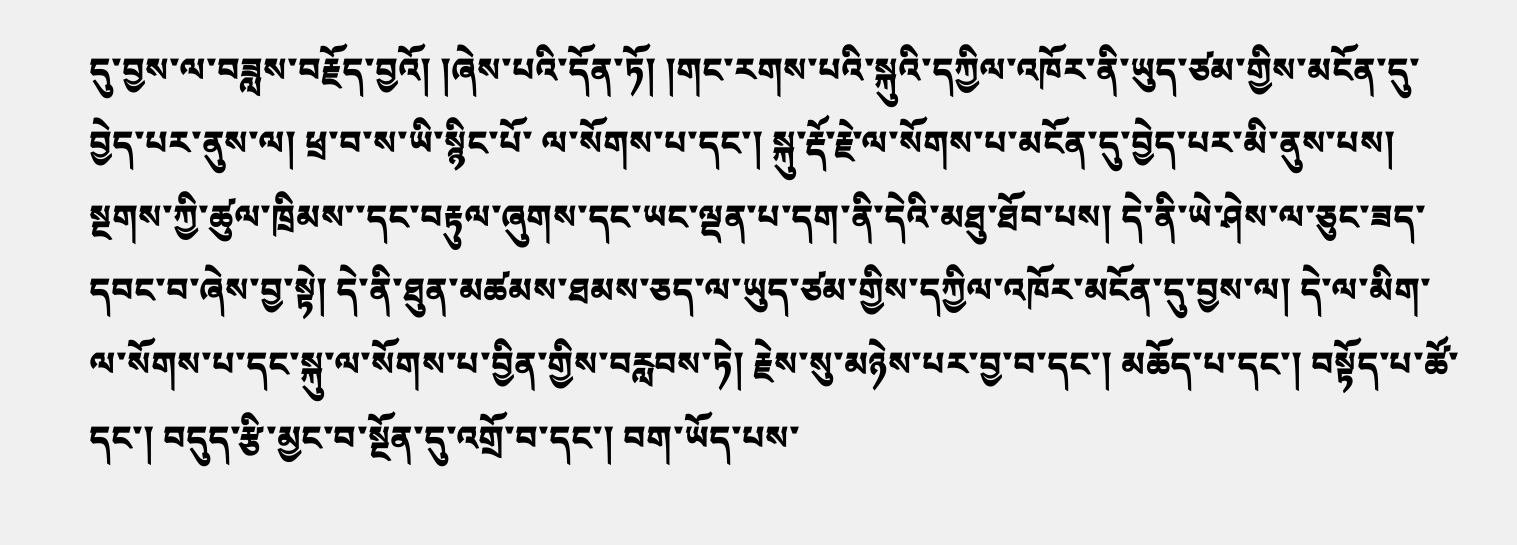དུ་བྱས་ལ་བཟླས་བརྗོད་བྱའོ། །ཞེས་པའི་དོན་ཏོ། །གང་རགས་པའི་སྐུའི་དཀྱིལ་འཁོར་ནི་ཡུད་ཙམ་གྱིས་མངོན་དུ་བྱེད་པར་ནུས་ལ། ཕྲ་བ་ས་ཡི་སྙིང་པོ་ ལ་སོགས་པ་དང་། སྐུ་རྡོ་རྗེ་ལ་སོགས་པ་མངོན་དུ་བྱེད་པར་མི་ནུས་པས། སྔགས་ཀྱི་ཚུལ་ཁྲིམས་་དང་བརྟུལ་ཞུགས་དང་ཡང་ལྡན་པ་དག་ནི་དེའི་མཐུ་ཐོབ་པས། དེ་ནི་ཡེ་ཤེས་ལ་ཅུང་ཟད་དབང་བ་ཞེས་བྱ་སྟེ། དེ་ནི་ཐུན་མཚམས་ཐམས་ཅད་ལ་ཡུད་ཙམ་གྱིས་དཀྱིལ་འཁོར་མངོན་དུ་བྱས་ལ། དེ་ལ་མིག་ལ་སོགས་པ་དང་སྐུ་ལ་སོགས་པ་བྱིན་གྱིས་བརླབས་ཏེ། རྗེས་སུ་མཉེས་པར་བྱ་བ་དང་། མཆོད་པ་དང་། བསྟོད་པ་ཚོ་དང་། བདུད་རྩི་མྱང་བ་སྔོན་དུ་འགྲོ་བ་དང་། བག་ཡོད་པས་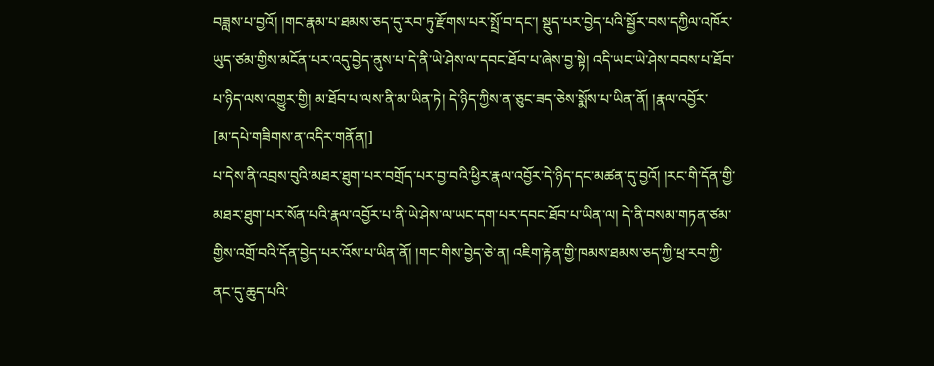བཟླས་པ་བྱའོ། །གང་རྣམ་པ་ཐམས་ཅད་དུ་རབ་ཏུ་རྫོགས་པར་སྤྲོ་བ་དང་། སྡུད་པར་བྱེད་པའི་སྦྱོར་བས་དཀྱིལ་འཁོར་ཡུད་ཙམ་གྱིས་མངོན་པར་འདུ་བྱེད་ནུས་པ་དེ་ནི་ཡེ་ཤེས་ལ་དབང་ཐོབ་པ་ཞེས་བྱ་སྟེ། འདི་ཡང་ཡེ་ཤེས་བབས་པ་ཐོབ་པ་ཉིད་ལས་འགྱུར་གྱི། མ་ཐོབ་པ་ལས་ནི་མ་ཡིན་ཏེ། དེ་ཉིད་ཀྱིས་ན་ཅུང་ཟད་ཅེས་སྨོས་པ་ཡིན་ནོ། །རྣལ་འབྱོར་
[མ་དཔེ་གཟིགས་ན་འདིར་གནོན།]
པ་དེས་ནི་འབྲས་བུའི་མཐར་ཐུག་པར་བགྲོད་པར་བྱ་བའི་ཕྱིར་རྣལ་འབྱོར་དེ་ཉིད་དང་མཚན་དུ་བྱའོ། །རང་གི་དོན་གྱི་མཐར་ཐུག་པར་སོན་པའི་རྣལ་འབྱོར་པ་ནི་ཡེ་ཤེས་ལ་ཡང་དག་པར་དབང་ཐོབ་པ་ཡིན་ལ། དེ་ནི་བསམ་གཏན་ཙམ་གྱིས་འགྲོ་བའི་དོན་བྱེད་པར་འོས་པ་ཡིན་ནོ། །གང་གིས་བྱེད་ཅེ་ན། འཇིག་རྟེན་གྱི་ཁམས་ཐམས་ཅད་ཀྱི་ཕྲ་རབ་ཀྱི་ནང་དུ་ཆུད་པའི་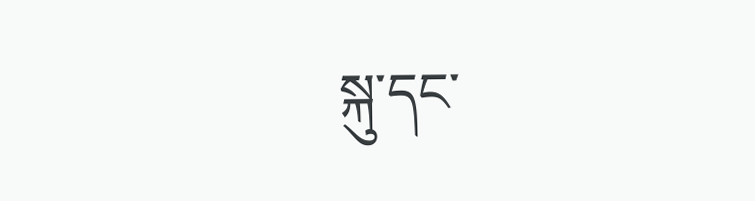སྐུ་དང་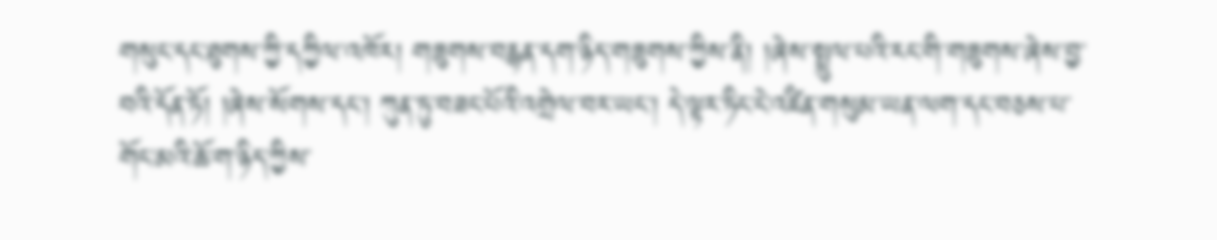གསུང་དང་ཐུགས་ཀྱི་དཀྱིལ་འཁོར། གཟུགས་བརྙན་དག་ཉིད་གཟུགས་ཀྱིས་ནི། །ཞེས་སྤྲུལ་པའི་རང་གི་གཟུགས་ཞེས་བྱ་བའི་དོན་ཏོ། །ཞེས་སོགས་དང་། ཀུན་ཏུ་བཟང་པོའི་འགྲེལ་བར་ཡང་། དེ་ལྟར་ཏིང་ངེ་འཛིན་གསུམ་ཡན་ལག་དང་བཅས་པ་གོང་མའི་ཆོ་ག་ཉིད་ཀྱིས་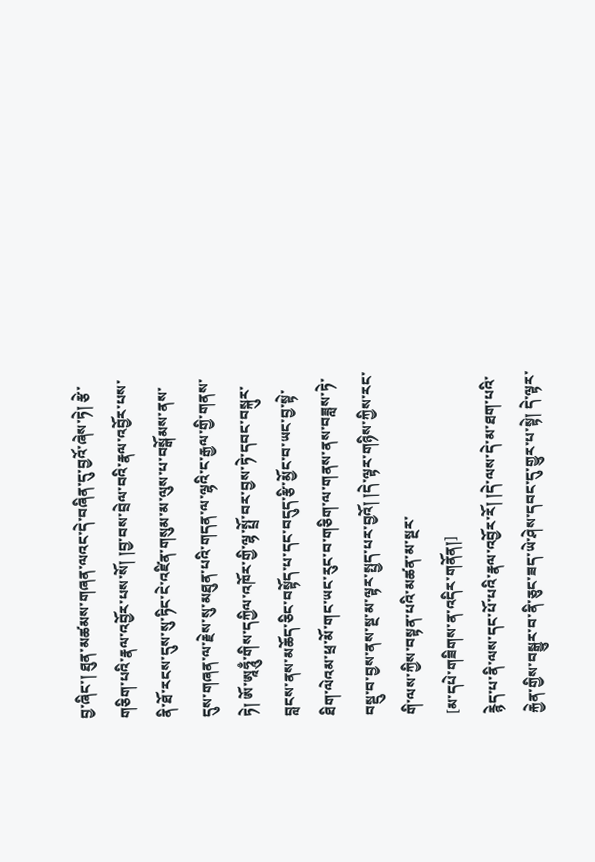བྱ་ཞིང་། ཐུན་མཚམས་གཞན་ལའང་དེ་བཞིན་དུ་བྱའོ་ཞེས་ཏེ། རྩེ་གཅིག་པའི་རྣལ་འབྱོར་པས་སོ། །བྱ་བས་བྲེལ་བའི་རྣལ་འབྱོར་པས་ནི་ཐོ་རངས་དུས་སུ་ཏིང་ངེ་འཛིན་གསུམ་མ་ལུས་པ་བསྒོམས་ནས་དུས་གཞན་ལ་རྗེས་སུ་མཐུན་པའི་གདན་ལ་ལྷའི་ང་རྒྱལ་གྱི་གནས་ཏེ། ཨོ་ཨཱཧཱུྃ་གིས་དཀྱིལ་འཁོར་གྱི་ལྷ་སྤྲོ་བར་བྱས་ཏེ་དབང་བསྐུར་བླངས་ནས་མཆོད་ཅིང་བསྟོད་པ་དང་བདུད་རྩི་མྱོང་བ་ཡང་བྱ་སྟེ་ཐིག་ལེའམ་ཕྲ་མོ་གང་ཡང་རུང་བ་གཅིག་ལ་གནས་ནས་བཟླས་ཏེ་བསྡུ་བ་བྱས་ནས་སྔ་མ་ལྟར་སྤྱད་པར་བྱའོ། །དེ་ལྟར་གཉིས་ཀྱིས་རང་གི་ལས་ཀྱིས་བསྟན་པའི་མཚན་མ་སྔར་
[མ་དཔེ་གཟིགས་ན་འདིར་གནོན།]
རྙེད་པ་ནི་ལས་དང་པོ་པའི་རྣལ་འབྱོར་རོ། །དེ་ལས་དེ་མ་ཐག་པའི་རྐྱེན་གྱིས་བསྒྱུར་བ་ནི་ཅུང་ཟད་ཡེ་ཤེས་དབང་དུ་གྱུར་པ་སྟེ། དེ་ལྟར་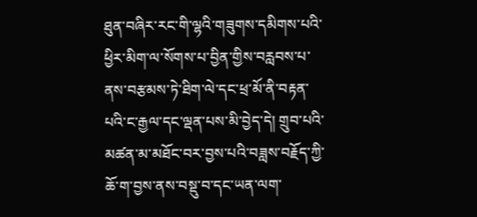ཐུན་བཞིར་རང་གི་ལྷའི་གཟུགས་དམིགས་པའི་ཕྱིར་མིག་ལ་སོགས་པ་བྱིན་གྱིས་བརླབས་པ་ནས་བརྩམས་ཏེ་ཐིག་ལེ་དང་ཕྲ་མོ་ནི་བརྟན་པའི་ང་རྒྱལ་དང་ལྡན་པས་མི་བྱེད་དེ། གྲུབ་པའི་མཚན་མ་མཐོང་བར་བྱས་པའི་བཟླས་བརྗོད་ཀྱི་ཆོ་ག་བྱས་ནས་བསྡུ་བ་དང་ཡན་ལག་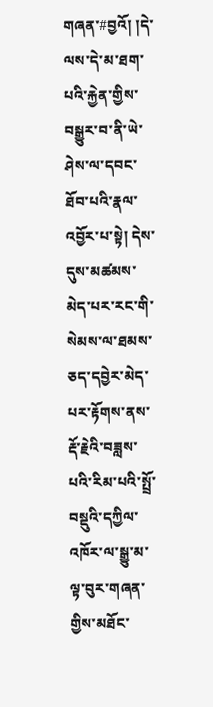གཞན་#བྱའོ། །དེ་ལས་དེ་མ་ཐག་པའི་རྐྱེན་གྱིས་བསྒྱུར་བ་ནི་ཡེ་ཤེས་ལ་དབང་ཐོབ་པའི་རྣལ་འབྱོར་པ་སྟེ། དེས་དུས་མཚམས་མེད་པར་རང་གི་སེམས་ལ་ཐམས་ཅད་དབྱེར་མེད་པར་རྟོགས་ནས་རྡོ་རྗེའི་བཟླས་པའི་རིམ་པའི་སྤྲོ་བསྡུའི་དཀྱིལ་འཁོར་ལ་སྒྱུ་མ་ལྟ་བུར་གཞན་གྱིས་མཐོང་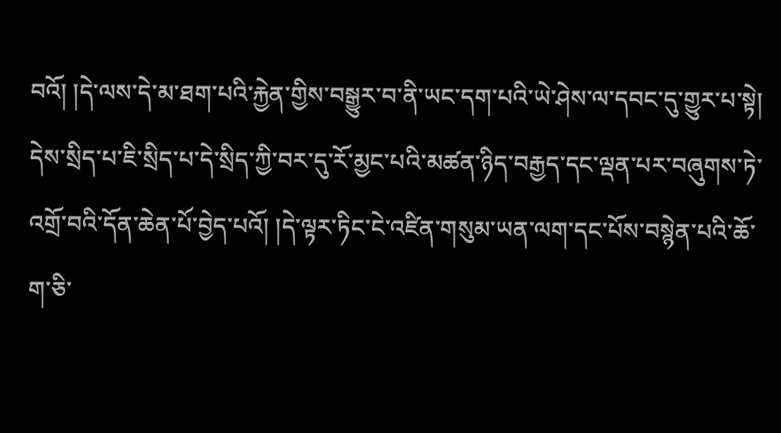བའོ། །དེ་ལས་དེ་མ་ཐག་པའི་རྐྱེན་གྱིས་བསྒྱུར་བ་ནི་ཡང་དག་པའི་ཡེ་ཤེས་ལ་དབང་དུ་གྱུར་པ་སྟེ། དེས་སྲིད་པ་ཇི་སྲིད་པ་དེ་སྲིད་ཀྱི་བར་དུ་རོ་མྱང་པའི་མཚན་ཉིད་བརྒྱད་དང་ལྡན་པར་བཞུགས་ཏེ་འགྲོ་བའི་དོན་ཆེན་པོ་བྱེད་པའོ། །དེ་ལྟར་ཏིང་ངེ་འཛིན་གསུམ་ཡན་ལག་དང་པོས་བསྙེན་པའི་ཆོ་ག་ཅི་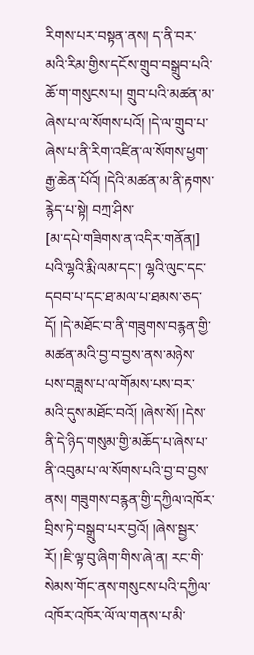རིགས་པར་བསྟན་ནས། ད་ནི་བར་མའི་རིམ་གྱིས་དངོས་གྲུབ་བསྒྲུབ་པའི་ཆོ་ག་གསུངས་པ། གྲུབ་པའི་མཚན་མ་ཞེས་པ་ལ་སོགས་པའོ། །དེ་ལ་གྲུབ་པ་ཞེས་པ་ནི་རིག་འཛིན་ལ་སོགས་ཕྱག་རྒྱ་ཆེན་པོའོ། །དེའི་མཚན་མ་ནི་རྟགས་རྙེད་པ་སྟེ། བཀྲ་ཤིས་
[མ་དཔེ་གཟིགས་ན་འདིར་གནོན།]
པའི་ལྷའི་རྨི་ལམ་དང་། ལྷའི་ལུང་དང་དབབ་པ་དང་ཐ་མལ་པ་ཐམས་ཅད་དོ། །དེ་མཐོང་བ་ནི་གཟུགས་བརྙན་གྱི་མཚན་མའི་བྱ་བ་བྱས་ནས་མཉེས་པས་བཟླས་པ་ལ་གོམས་པས་བར་མའི་དུས་མཐོང་བའོ། །ཞེས་སོ། །དེས་ནི་དེ་ཉིད་གསུམ་གྱི་མཆོད་པ་ཞེས་པ་ནི་འབུམ་པ་ལ་སོགས་པའི་བྱ་བ་བྱས་ནས། གཟུགས་བརྙན་གྱི་དཀྱིལ་འཁོར་བྲིས་ཏེ་བསྒྲུབ་པར་བྱའོ། །ཞེས་སྦྱར་རོ། །ཇི་ལྟ་བུ་ཞིག་གིས་ཞེ་ན། རང་གི་སེམས་གོང་ནས་གསུངས་པའི་དཀྱིལ་འཁོར་འཁོར་ལོ་ལ་གནས་པ་མི་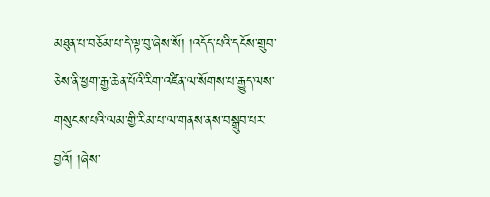མཐུན་པ་བཅོམ་པ་དེ་ལྟ་བུ་ཞེས་སོ། །འདོད་པའི་དངོས་གྲུབ་ཅེས་ནི་ཕྱག་རྒྱ་ཆེན་པོའི་རིག་འཛིན་ལ་སོགས་པ་རྒྱུད་ལས་གསུངས་པའི་ལམ་གྱི་རིམ་པ་ལ་གནས་ནས་བསྒྲུབ་པར་བྱའོ། །ཞེས་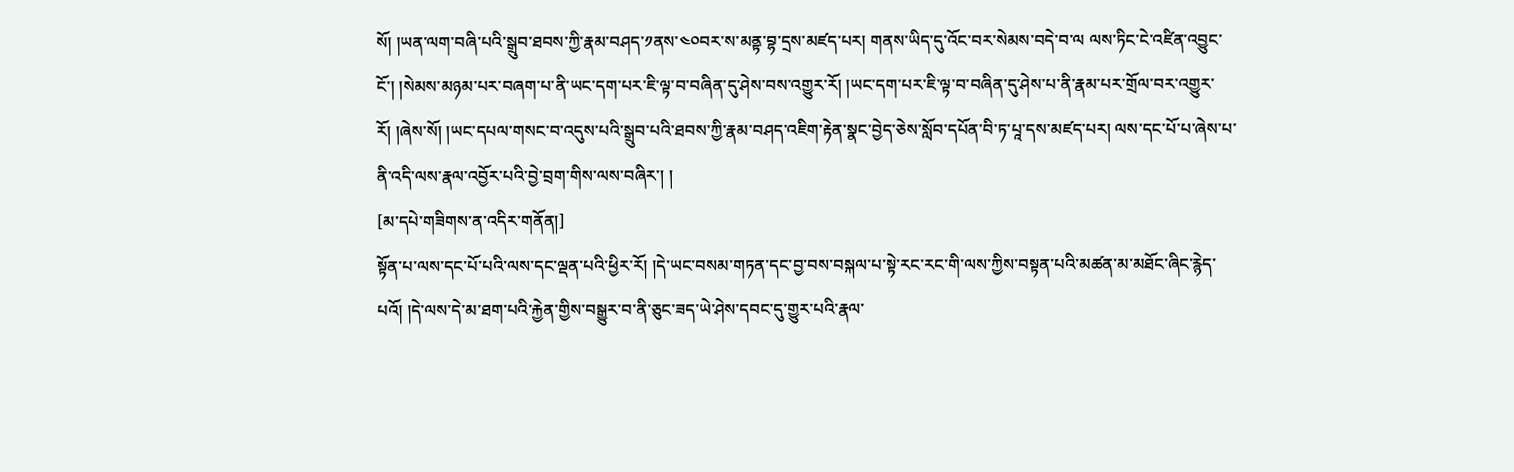སོ། །ཡན་ལག་བཞི་པའི་སྒྲུབ་ཐབས་ཀྱི་རྣམ་བཤད་༡ནས་༤༠བར་ས་མནྟ་བྷ་དྲས་མཛད་པར། གནས་ཡིད་དུ་འོང་བར་སེམས་བདེ་བ་ལ ལས་ཏིང་ངེ་འཛིན་འབྱུང་ངོ་། །སེམས་མཉམ་པར་བཞག་པ་ནི་ཡང་དག་པར་ཇི་ལྟ་བ་བཞིན་དུ་ཤེས་བས་འགྱུར་རོ། །ཡང་དག་པར་ཇི་ལྟ་བ་བཞིན་དུ་ཤེས་པ་ནི་རྣམ་པར་གྲོལ་བར་འགྱུར་རོ། །ཞེས་སོ། །ཡང་དཔལ་གསང་བ་འདུས་པའི་སྒྲུབ་པའི་ཐབས་ཀྱི་རྣམ་བཤད་འཇིག་རྟེན་སྣང་བྱེད་ཅེས་སློབ་དཔོན་བི་ཏ་པཱ་དས་མཛད་པར། ལས་དང་པོ་པ་ཞེས་པ་ནི་འདི་ལས་རྣལ་འབྱོར་པའི་བྱེ་བྲག་གིས་ལས་བཞིར་། །
[མ་དཔེ་གཟིགས་ན་འདིར་གནོན།]
སྟོན་པ་ལས་དང་པོ་པའི་ལས་དང་ལྡན་པའི་ཕྱིར་རོ། །དེ་ཡང་བསམ་གཏན་དང་བྱ་བས་བསྐལ་པ་སྟེ་རང་རང་གི་ལས་ཀྱིས་བསྟན་པའི་མཚན་མ་མཐོང་ཞིང་རྙེད་པའོ། །དེ་ལས་དེ་མ་ཐག་པའི་རྐྱེན་གྱིས་བསྒྱུར་བ་ནི་ཅུང་ཟད་ཡེ་ཤེས་དབང་དུ་གྱུར་པའི་རྣལ་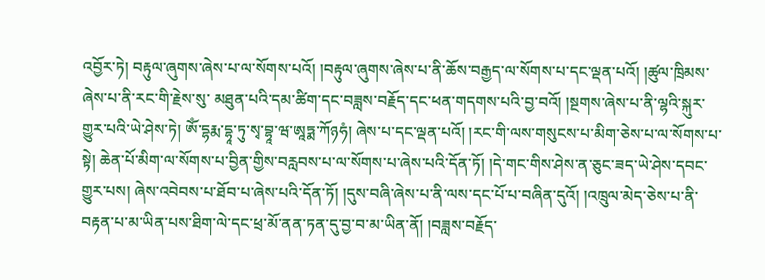འབྱོར་ཏེ། བརྟུལ་ཞུགས་ཞེས་པ་ལ་སོགས་པའོ། །བརྟུལ་ཞུགས་ཞེས་པ་ནི་ཆོས་བརྒྱད་ལ་སོགས་པ་དང་ལྡན་པའོ། །ཚུལ་ཁྲིམས་ཞེས་པ་ནི་རང་གི་རྗེས་སུ་ མཐུན་པའི་དམ་ཚིག་དང་བཟླས་བརྗོད་དང་ཕན་གདགས་པའི་བྱ་བའོ། །སྔགས་ཞེས་པ་ནི་ལྷའི་སྐུར་གྱུར་པའི་ཡེ་ཤེས་ཏེ། ཨོཾ་དྷརྨ་དྷཱ་ཏུ་སྭ་བྷཱ་ཝ་ཨཱཏྨ་ཀོཉཧཾ། ཞེས་པ་དང་ལྡན་པའོ། །རང་གི་ལས་གསུངས་པ་མིག་ཅེས་པ་ལ་སོགས་པ་སྟེ། ཆེན་པོ་མིག་ལ་སོགས་པ་བྱིན་གྱིས་བརླབས་པ་ལ་སོགས་པ་ཞེས་པའི་དོན་ཏོ། །དེ་གང་གིས་ཤེས་ན་ཅུང་ཟད་ཡེ་ཤེས་དབང་གྱུར་པས། ཞེས་འབེབས་པ་ཐོབ་པ་ཞེས་པའི་དོན་ཏོ། །དུས་བཞི་ཞེས་པ་ནི་ལས་དང་པོ་པ་བཞིན་དུའོ། །འཁྲུལ་མེད་ཅེས་པ་ནི་བརྟན་པ་མ་ཡིན་པས་ཐིག་ལེ་དང་ཕྲ་མོ་ནན་ཏན་དུ་བྱ་བ་མ་ཡིན་ནོ། །བཟླས་བརྗོད་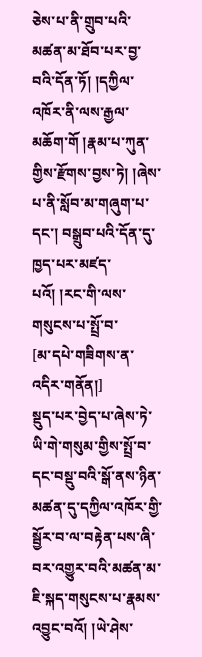ཅེས་པ་ནི་གྲུབ་པའི་མཚན་མ་ཐོབ་པར་བྱ་བའི་དོན་ཏོ། །དཀྱིལ་འཁོར་ནི་ལས་རྒྱལ་མཆོག་གོ །རྣམ་པ་ཀུན་གྱིས་རྫོགས་བྱས་ཏེ། །ཞེས་པ་ནི་སློབ་མ་གཞུག་པ་དང་། བསྒྲུབ་པའི་དོན་དུ་ཁྱད་པར་མཛད་པའོ། །རང་གི་ལས་གསུངས་པ་སྤྲོ་བ་
[མ་དཔེ་གཟིགས་ན་འདིར་གནོན།]
སྡུད་པར་བྱེད་པ་ཞེས་ཏེ་ཡི་གེ་གསུམ་གྱིས་སྤྲོ་བ་དང་བསྡུ་བའི་སྒོ་ནས་ཉིན་མཚན་དུ་དཀྱིལ་འཁོར་གྱི་སྦྱོར་བ་ལ་བརྟེན་པས་ཞི་བར་འགྱུར་བའི་མཚན་མ་ཇི་སྐད་གསུངས་པ་རྣམས་འབྱུང་བའོ། །ཡེ་ཤེས་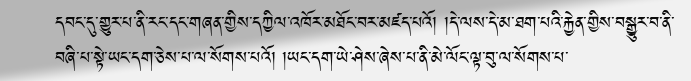དབང་དུ་གྱུར་པ་ནི་རང་དང་གཞན་གྱིས་དཀྱིལ་འཁོར་མཐོང་བར་མཛད་པའོ། །དེ་ལས་དེ་མ་ཐག་པའི་རྐྱེན་གྱིས་བསྒྱུར་བ་ནི་བཞི་པ་སྟེ་ཡང་དག་ཅེས་པ་ལ་སོགས་པའོ། །ཡང་དག་ཡེ་ཤེས་ཞེས་པ་ནི་མེ་ལོང་ལྟ་བུ་ལ་སོགས་པ་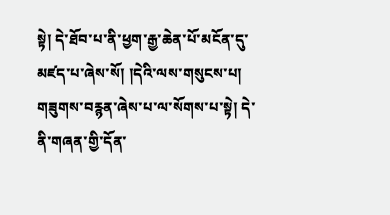སྟེ། དེ་ཐོབ་པ་ནི་ཕྱག་རྒྱ་ཆེན་པོ་མངོན་དུ་མཛད་པ་ཞེས་སོ། །དེའི་ལས་གསུངས་པ། གཟུགས་བརྙན་ཞེས་པ་ལ་སོགས་པ་སྟེ། དེ་ནི་གཞན་གྱི་དོན་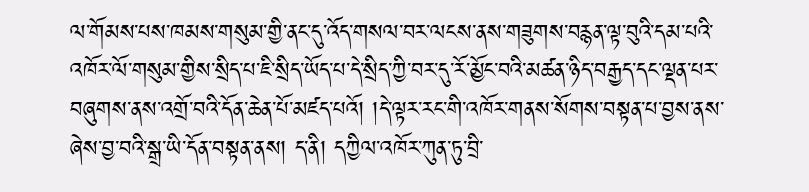ལ་གོམས་པས་ཁམས་གསུམ་གྱི་ནང་དུ་འོད་གསལ་བར་ལངས་ནས་གཟུགས་བརྙན་ལྟ་བུའི་དམ་པའི་འཁོར་ལོ་གསུམ་གྱིས་སྲིད་པ་ཇི་སྲིད་ཡོད་པ་དེ་སྲིད་ཀྱི་བར་དུ་རོ་མྱོང་བའི་མཚན་ཉིད་བརྒྱད་དང་ལྡན་པར་བཞུགས་ནས་འགྲོ་བའི་དོན་ཆེན་པོ་མཛད་པའོ། །དེ་ལྟར་རང་གི་འཁོར་གནས་སོགས་བསྟན་པ་བྱས་ནས་ཞེས་བྱ་བའི་སྒྲ་ཡི་དོན་བསྟན་ནས། ད་ནི། དཀྱིལ་འཁོར་ཀུན་ཏུ་བྲི་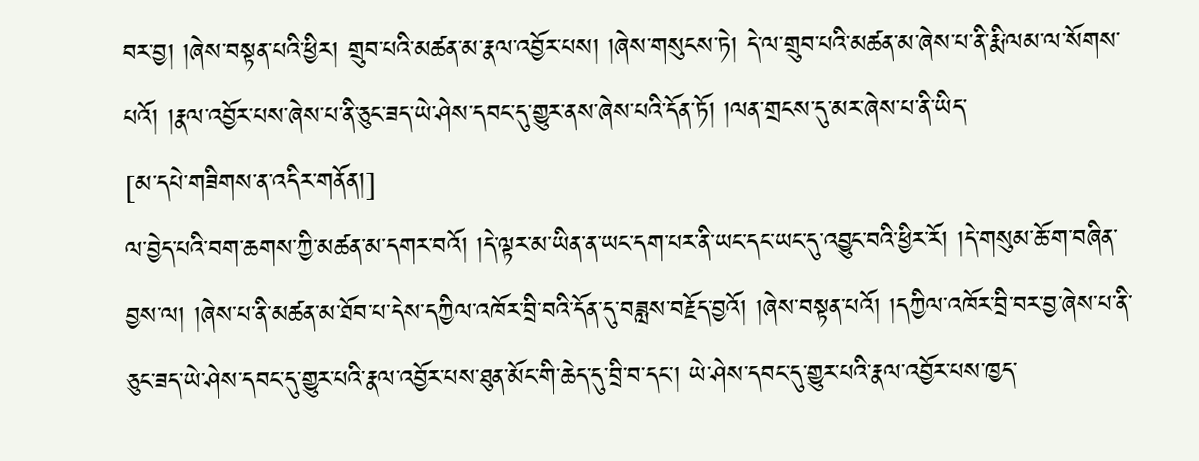བར་བྱ། །ཞེས་བསྟན་པའི་ཕྱིར། གྲུབ་པའི་མཚན་མ་རྣལ་འབྱོར་པས། །ཞེས་གསུངས་ཏེ། དེ་ལ་གྲུབ་པའི་མཚན་མ་ཞེས་པ་ནི་རྨི་ལམ་ལ་སོགས་པའོ། །རྣལ་འབྱོར་པས་ཞེས་པ་ནི་ཅུང་ཟད་ཡེ་ཤེས་དབང་དུ་གྱུར་ནས་ཞེས་པའི་དོན་ཏོ། །ལན་གྲངས་དུ་མར་ཞེས་པ་ནི་ཡིད་
[མ་དཔེ་གཟིགས་ན་འདིར་གནོན།]
ལ་བྱེད་པའི་བག་ཆགས་ཀྱི་མཚན་མ་དགར་བའོ། །དེ་ལྟར་མ་ཡིན་ན་ཡང་དག་པར་ནི་ཡང་དང་ཡང་དུ་འབྱུང་བའི་ཕྱིར་རོ། །དེ་གསུམ་ཆོ་ག་བཞིན་བྱས་ལ། །ཞེས་པ་ནི་མཚན་མ་ཐོབ་པ་དེས་དཀྱིལ་འཁོར་བྲི་བའི་དོན་དུ་བཟླས་བརྗོད་བྱའོ། །ཞེས་བསྟན་པའོ། །དཀྱིལ་འཁོར་བྲི་བར་བྱ་ཞེས་པ་ནི་ཅུང་ཟད་ཡེ་ཤེས་དབང་དུ་གྱུར་པའི་རྣལ་འབྱོར་པས་ཐུན་མོང་གི་ཆེད་དུ་བྲི་བ་དང་། ཡེ་ཤེས་དབང་དུ་གྱུར་པའི་རྣལ་འབྱོར་པས་ཁྱད་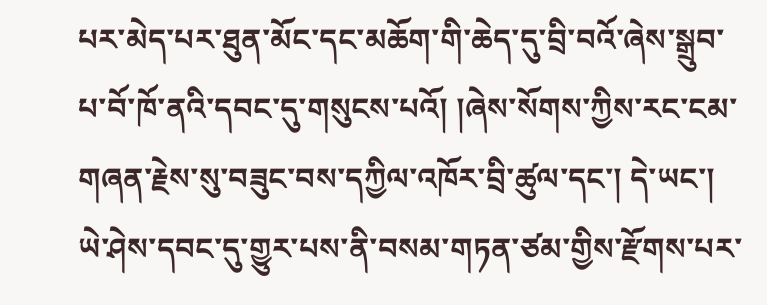པར་མེད་པར་ཐུན་མོང་དང་མཆོག་གི་ཆེད་དུ་བྲི་བའོ་ཞེས་སྒྲུབ་པ་བོ་ཁོ་ནའི་དབང་དུ་གསུངས་པའོ། །ཞེས་སོགས་ཀྱིས་རང་ངམ་གཞན་རྗེས་སུ་བཟུང་བས་དཀྱིལ་འཁོར་བྲི་ཚུལ་དང་། དེ་ཡང་། ཡེ་ཤེས་དབང་དུ་གྱུར་པས་ནི་བསམ་གཏན་ཙམ་གྱིས་རྫོགས་པར་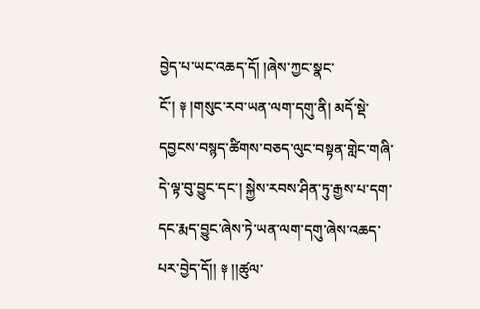བྱེད་པ་ཡང་འཆད་དོ། །ཞེས་ཀྱང་སྣང་ངོ་། ༈ །གསུང་རབ་ཡན་ལག་དགུ་ནི། མདོ་སྡེ་དབྱངས་བསྙད་ཚིགས་བཅད་ལུང་བསྟན་གླེང་གཞི་དེ་ལྟ་བུ་བྱུང་དང་། སྐྱེས་རབས་ཤིན་ཏུ་རྒྱས་པ་དག་དང་རྨད་བྱུང་ཞེས་ཏེ་ཡན་ལག་དགུ་ཞེས་འཆད་པར་བྱེད་དོ།། ༈ །།ཚུལ་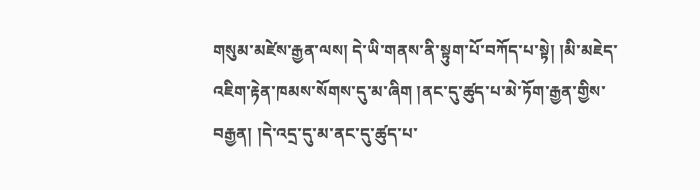གསུམ་མཛེས་རྒྱན་ལས། དེ་ཡི་གནས་ནི་སྟུག་པོ་བཀོད་པ་སྟེ། །མི་མཇེད་འཇིག་རྟེན་ཁམས་སོགས་དུ་མ་ཞིག །ནང་དུ་ཚུད་པ་མེ་ཏོག་རྒྱན་གྱིས་བརྒྱན། །དེ་འདྲ་དུ་མ་ནང་དུ་ཚུད་པ་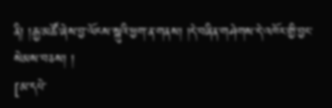ནི། །རྒྱ་མཚོ་ཞེས་བྱ་ལོངས་སྐུའི་ཕྱག་ན་གནས། །དེ་བཞིན་གཤེགས་དེ་འཁོར་གྱི་བྱང་སེམས་བཅས། །
[མ་དཔེ་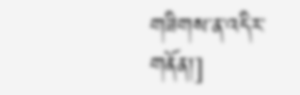གཟིགས་ན་འདིར་གནོན།]